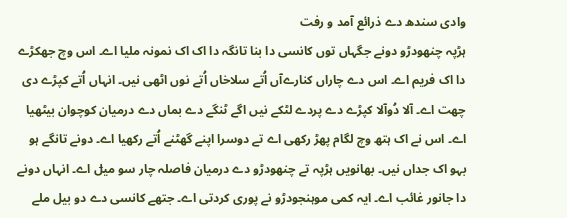وادی سندھ دے ذرائع آمد و رفت
ہڑپہ چنھودڑو دونے جگہاں توں کانسی دا بنا تانگہ دا اک اک نمونہ ملیا اے۔ اس وچ جھکڑے دا اک فریم اے۔ اس دے چاراں کنارےآں اُتے سلاخاں اُتے نوں اٹھی نيں۔ انہاں اُتے کپڑے دی چھت اے۔ آلا دُوآلا کپڑے دے پردے لٹکے نيں اگے ٹنگے دے بماں دے درمیان کوچوان بیٹھیا اے۔ اس نے اک ہتھ وچ لگام پھڑ رکھی اے تے دوسرا اپنے گھٹنے اُتے رکھیا اے۔ دونے تانگے ہو بہو اک جداں نيں۔ بھانويں ہڑپہ تے چنھودڑو دے درمیان فاصلہ چار سو میݪ اے۔ انہاں دونے دا جانور غائب اے۔ ایہ کمی موہنجودڑو نے پوری کردتی اے۔ جتھے کانسی دے دو بیل ملے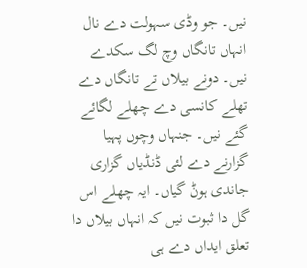نيں۔ جو وڈی سہولت دے نال انہاں تانگاں وچ لگ سکدے نيں۔ دونے بیلاں تے تانگاں دے تھلے کانسی دے چھلے لگائے گئے نيں۔ جنہاں وچوں پہیا گزارنے دے لئی ڈنڈیاں گزاری جاندی ہوݨ گیاں۔ ایہ چھلے اس گل دا ثبوت نيں کہ انہاں بیلاں دا تعلق ایداں دے ہی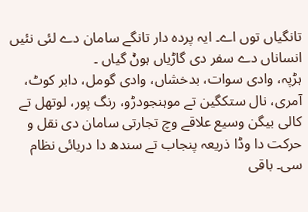تانگیاں توں اے۔ ایہ پردہ دار تانگے سامان دے لئی نئيں انساناں دے سفر دی گاڑیاں ہوݨ گیاں ۔
ہڑپہ، وادی سوات، بدخشاں، وادی گومل، دابر کوٹ، آمری، نال ستکگین تے موہنجودڑو، رنگ پور، لوتھل تے کالی بیگن وسیع علاقے وچ تجارتی سامان دی نقل و حرکت دا وڈا ذریعہ پنجاب تے سندھ دا دریائی نظام سی۔ باقی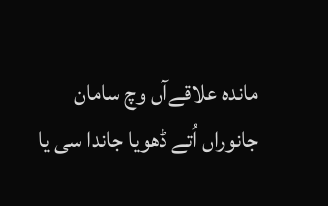ماندہ علاقےآں وچ سامان جانوراں اُتے ڈھویا جاندا سی یا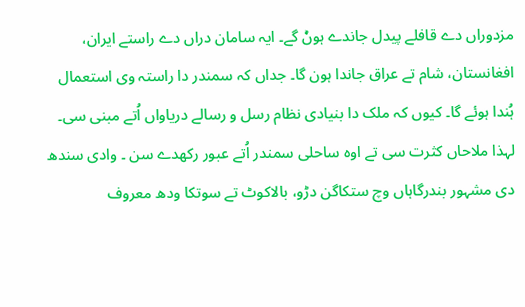مزدوراں دے قافلے پیدل جاندے ہوݨ گے۔ ایہ سامان دراں دے راستے ایران، افغانستان، شام تے عراق جاندا ہون گا۔ جداں کہ سمندر دا راستہ وی استعمال ہُندا ہوئے گا۔ کیوں کہ ملک دا بنیادی نظام رسل و رسالے دریاواں اُتے مبنی سی۔ لہذا ملاحاں کثرت سی تے اوہ ساحلی سمندر اُتے عبور رکھدے سن ۔ وادی سندھ دی مشہور بندرگاہاں وچ ستکاگن دڑو، بالاکوٹ تے سوتکا ودھ معروف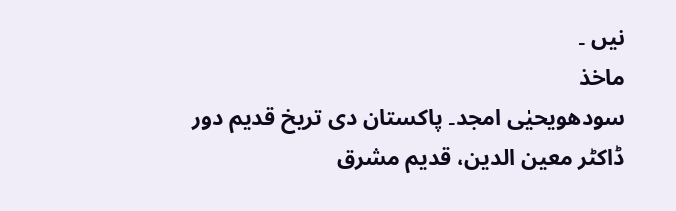نيں ۔
ماخذ
سودھویحیٰی امجد۔ پاکستان دی تریخ قدیم دور
ڈاکٹر معین الدین، قدیم مشرق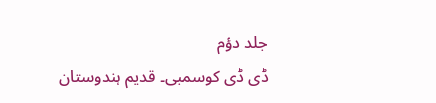جلد دؤم
ڈی ڈی کوسمبی۔ قدیم ہندوستان